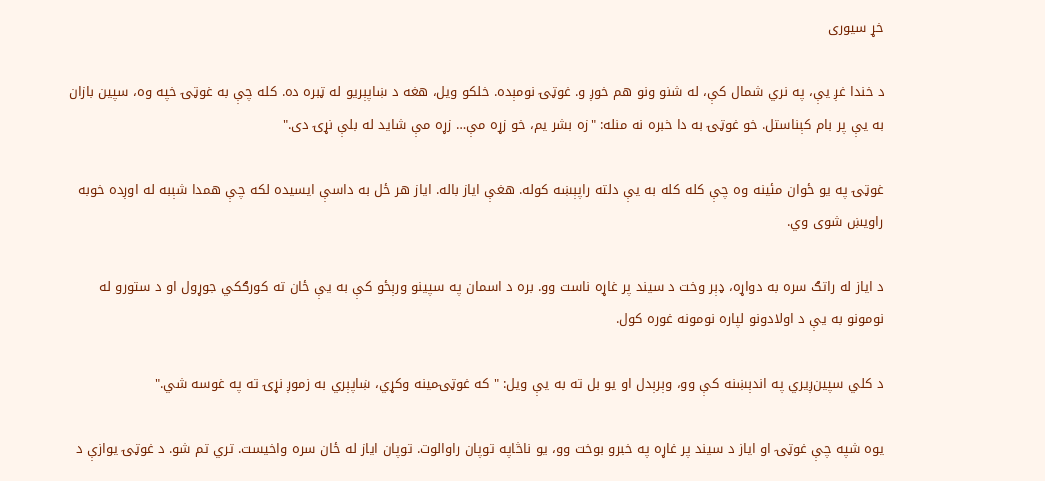خړ سیوری

د خندا غږ یې، په نري شمال کې، له شنو ونو هم خوږ و. غوټۍ نومېده. خلکو ویل، هغه د ښاپېریو له ټبره ده. کله چې به غوټۍ خپه وه، سپین بازان به یې پر بام کېناستل. خو غوټۍ به دا خبره نه منله: "زه بشر یم، خو زړه مې… زړه مې شاید له بلې نړۍ دی."

غوټۍ په یو ځوان مئینه وه چې کله کله به یې دلته راپېښه کوله. هغې ایاز باله. ایاز هر ځل به داسې ایسیده لکه چې همدا شېبه له اوږده خوبه راویښ شوی وي.

د ایاز له راتګ سره به دواړه، ډېر وخت د سیند پر غاړه ناست وو. بره د اسمان په سپينو ورېځو کې به یې ځان ته کورګکي جوړول او د ستورو له نومونو به یې د اولادونو لپاره نومونه غوره کول.

د کلي سپین‌ږیري په اندېښنه کې وو، وېرېدل او یو بل ته به یې ویل: " که غوټۍمینه وکړي، ښاپېري به زموږ نړۍ ته په غوسه شي."

یوه شپه چې غوټۍ او ایاز د سیند پر غاړه په خبرو بوخت وو، یو ناڅاپه توپان راوالوت. توپان ایاز له ځان سره واخیست. تري تم شو. د غوټۍ یوازې د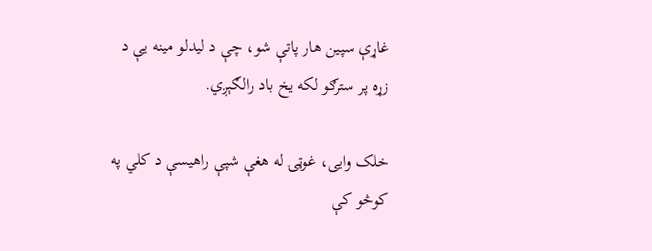غاړې سپین هار پاتې شو، چې د لیدلو مینه یې د زړه پر سترګو لکه یخ باد رالګېږي.

خلک وایی، غوټۍ له هغې شپې راهیسې د کلي په کوڅو کې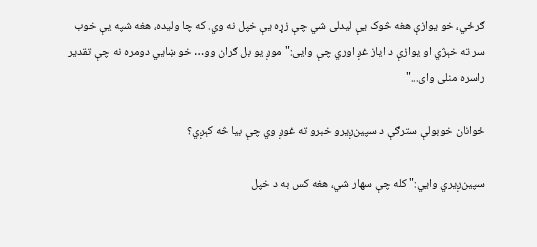ګرځي، خو یوازې هغه څوک یې لیدلی شي چې زړه‌ یې خپل نه وي. که چا وليده، هغه شپه یې خوب سر ته خېژي او یوازې د ایاز غږ اوري چې وایی:"موږ یو بل ګران وو… خو ښایي دومره نه چې تقدیر راسره منلی وای..."

ځوانان خوبولې سترګې د سپین‌ږیرو خبرو ته غوږ وي چې بیا څه کېږي؟

سپین‌ږیري وایي:" کله چې سهار شي، هغه کس به د خپل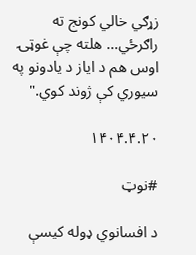زړګي خالي کونج ته راګرځي… هلته چې غوټۍ اوس هم د ایاز د یادونو په سیوري کې ژوند کوي."

۱۴۰۴.۴.۲۰

#نوټ

د افسانوي ډوله کیسې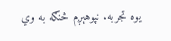یوه تجربه. نپوهېږم څنګه به وي